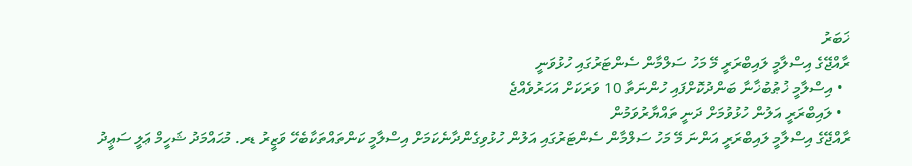ޚަބަރު
ރާއްޖޭގެ އިސްލާމީ ލައިބްރަރީ މޭ މަހު ސަލްމާން ސެންޓަރުގައި ހުޅުވަނީ
  • އިސްލާމީ ޚުޠުބުޚާނާ ބަންދުކޮށްފައި ހުންނަތާ 10 ވަރަކަށް އަހަރުވެއްޖެ
  • ލައިބްރަރީ އަލުން ހުޅުވުމަށް ދަނީ ތައްޔާރުވަމުން
ރާއްޖޭގެ އިސްލާމީ ލައިބްރަރީ އަންނަ މޭ މަހު ސަލްމާން ސެންޓަރުގައި އަލުން ހުޅުވިގެންދާނެކަމަށް އިސްލާމީ ކަންތައްތަކާބެހޭ ވަޒީރު ޑރ. މުޙައްމަދު ޝަހީމް ޢަލީ ސަޢީދު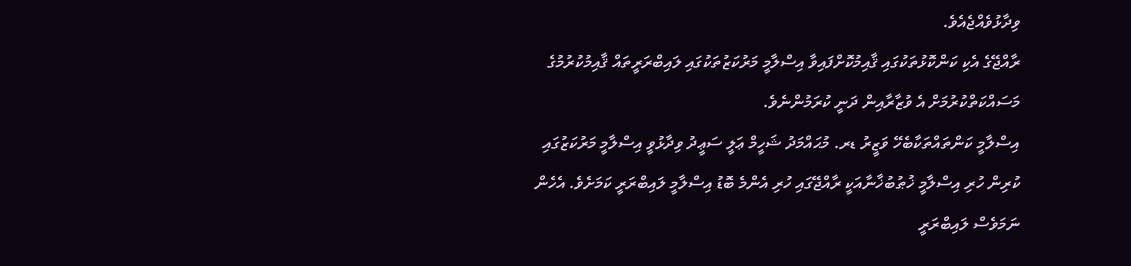ވިދާޅުވެއްޖެއެވެ.
ރާއްޖޭގެ އެކި ކަންކޮޅުތަކުގައި ޤާއިމުކޮށްފައިވާ އިސްލާމީ މަރުކަޒުތަކުގައި ލައިބްރަރީތައް ޤާއިމުކުރުމުގެ މަސައްކަތްކުރުމަށް އެ ވުޒާރާއިން ދަނީ ކުރަމުންނެވެ.
އިސްލާމީ ކަންތައްތަކާބެހޭ ވަޒީރު ޑރ. މުޙައްމަދު ޝަހީމް ޢަލީ ސަޢީދު ވިދާޅުވީ އިސްލާމީ މަރުކަޒުގައި ކުރިން ހުރި އިސްލާމީ ޚުޠުބުޚާނާއަކީ ރާއްޖޭގައި ހުރި އެންމެ ބޮޑު އިސްލާމީ ލައިބްރަރީ ކަމަށެވެ. އެހެން ނަމަވެސް ލައިބްރަރީ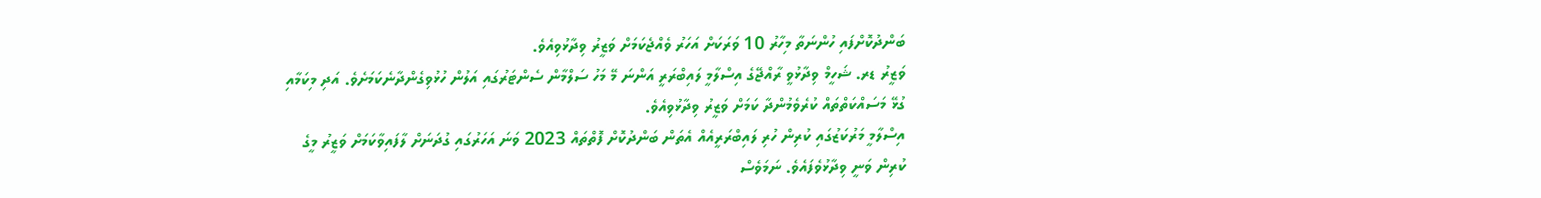ބަންދުކޮށްފައި ހުންނަތާ މިހާރު 10 ވަރަކަށް އަހަރު ވެއްޖެކަމަށް ވަޒީރު ވިދާޅުވިއެވެ.
ވަޒީރު ޑރ. ޝަހީމް ވިދާޅުވީ ރާއްޖޭގެ އިސްލާމީ ލައިބްރަރީ އަންނަ މޭ މަހު ސަލްމާން ސެންޓަރުގައި އަލުން ހުޅުވިގެންދާނެކަމަށެވެ. އަދި މިކަމާއި ގުޅޭ މަސައްކަތްތައް ކުރެވެމުންދާ ކަމަށް ވަޒީރު ވިދާޅުވިއެވެ.
އިސްލާމީ މަރުކަޒުގައި ކުރިން ހުރި ލައިބްރަރީއެއް އެތަން ބަންދުކޮށް ފޮތްތައް 2023 ވަނަ އަހަރުގައި ގުދަނަށް ލާފައިވާކަމަށް ވަޒީރު މީގެ ކުރިން ވަނީ ވިދާޅުވެފައެވެ. ނަމަވެސް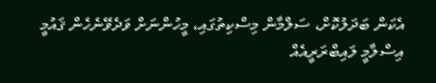އެކަން ބަދަލުކޮށް، ސަލްމާން މިސްކިތުގައި، މީހުންނަށް ވަދެވޭނެހެން ޤައުމީ އިސްލާމީ ލައިބްރަރީއެއް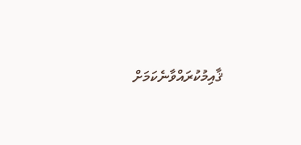ޤާއިމުކުރައްވާނެކަމަށް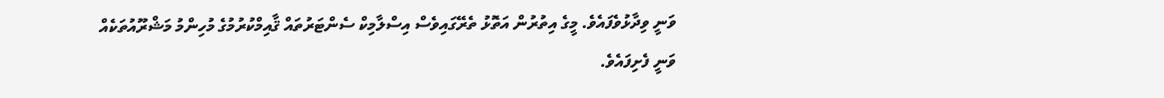ވަނީ ވިދާޅުވެފައެވެ. މީގެ އިތުރުން އަތޮޅު ތެރޭގައިވެސް އިސްލާމިކް ސެންޓަރުތައް ޤާއިމްކުރުމުގެ މުހިންމު މަޝްރޫއުތަކެއް ވަނީ ފެށިފައެވެ.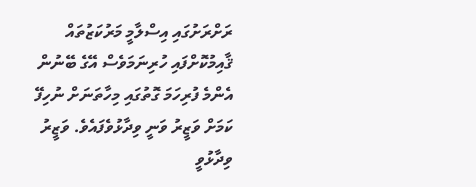ރަށްރަށުގައި އިސްލާމީ މަރުކަޒުތައް ޤާއިމުކޮށްފައި ހުރިނަމަވެސް އޭގެ ބޭނުން އެންމެ ފުރިހަމަ ގޮތުގައި މިހާތަނަށް ނުހިފޭ ކަމަށް ވަޒީރު ވަނީ ވިދާޅުވެފައެވެ. ވަޒީރު ވިދާޅުވީ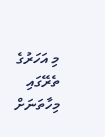މި އަހަރުގެ ތެރޭގައި މިހާތަނަށް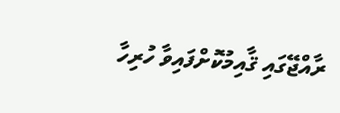ރާއްޖޭގައި ޤާއިމުކޮށްފައިވާ ހުރިހާ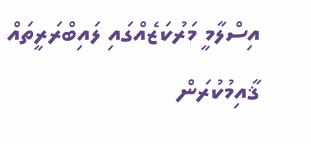އިސްލާމީ މަރުކަޒެއްގައި ލައިބްރަރީތައް ޤާއިމުކުރަން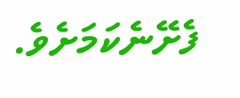ފެށޭނެކަމަށެވެ.